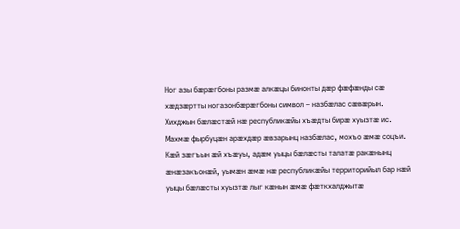Ног азы бæрæгбоны размæ алкæцы бинонты дæр фæфæнды сæ хæдзæртты ногазонбæрæгбоны символ – назбæлас сæвæрын. Хихджын бæлæстæй нæ республикæйы хъæдты бирæ хуызтæ ис. Махмæ фырбуцæн арæхдæр æвзарынц назбæлас, мохъо æмæ соцъи. Кæй зæгъын æй хъæуы, адæм уыцы бæлæсты талатæ ракæнынц æнæзакъонæй, уымæн æмæ нæ республикæйы территорийыл бар нæй уыцы бæлæсты хуызтæ лыг кæнын æмæ фæткхалджытæ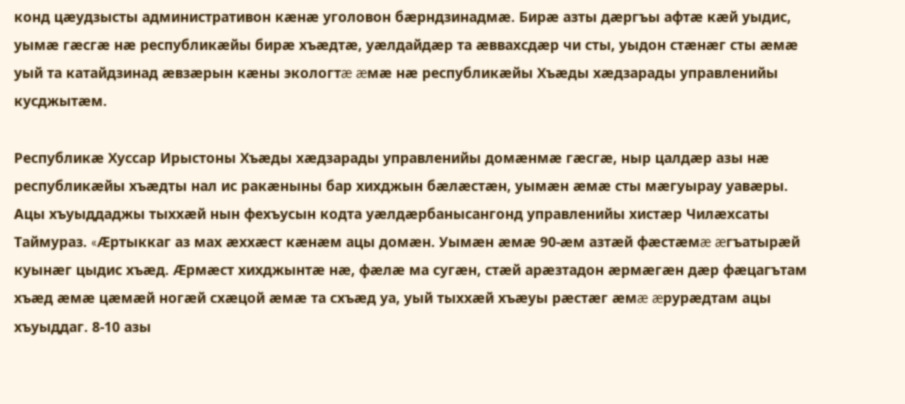конд цæудзысты административон кæнæ уголовон бæрндзинадмæ. Бирæ азты дæргъы афтæ кæй уыдис, уымæ гæсгæ нæ республикæйы бирæ хъæдтæ, уæлдайдæр та æввахсдæр чи сты, уыдон стæнæг сты æмæ уый та катайдзинад æвзæрын кæны экологтæ æмæ нæ республикæйы Хъæды хæдзарады управленийы кусджытæм.

Республикæ Хуссар Ирыстоны Хъæды хæдзарады управленийы домæнмæ гæсгæ, ныр цалдæр азы нæ республикæйы хъæдты нал ис ракæныны бар хихджын бæлæстæн, уымæн æмæ сты мæгуырау уавæры. Ацы хъуыддаджы тыххæй нын фехъусын кодта уæлдæрбанысангонд управленийы хистæр Чилæхсаты Таймураз. «Æртыккаг аз мах æххæст кæнæм ацы домæн. Уымæн æмæ 90-æм азтæй фæстæмæ æгъатырæй куынæг цыдис хъæд. Æрмæст хихджынтæ нæ, фæлæ ма сугæн, стæй арæзтадон æрмæгæн дæр фæцагътам хъæд æмæ цæмæй ногæй схæцой æмæ та схъæд уа, уый тыххæй хъæуы рæстæг æмæ æрурæдтам ацы хъуыддаг. 8-10 азы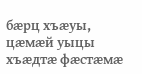бæрц хъæуы, цæмæй уыцы хъæдтæ фæстæмæ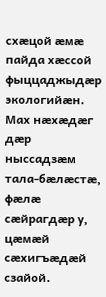схæцой æмæ пайда хæссой фыццаджыдæр экологийæн. Мах нæхæдæг дæр ныссадзæм тала-бæлæстæ, фæлæ сæйрагдæр у, цæмæй сæхигъæдæй сзайой.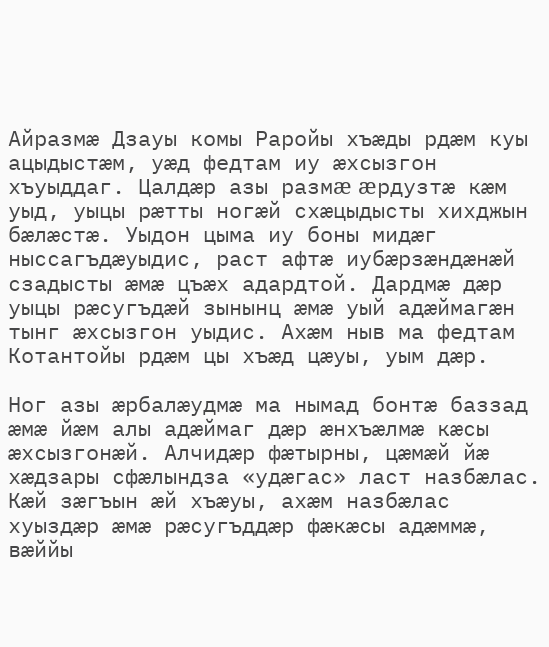Айразмæ Дзауы комы Раройы хъæды рдæм куы ацыдыстæм, уæд федтам иу æхсызгон хъуыддаг. Цалдæр азы размæ æрдузтæ кæм уыд, уыцы рæтты ногæй схæцыдысты хихджын бæлæстæ. Уыдон цыма иу боны мидæг ныссагъдæуыдис, раст афтæ иубæрзæндæнæй сзадысты æмæ цъæх адардтой. Дардмæ дæр уыцы рæсугъдæй зынынц æмæ уый адæймагæн тынг æхсызгон уыдис. Ахæм ныв ма федтам Котантойы рдæм цы хъæд цæуы, уым дæр.

Ног азы æрбалæудмæ ма нымад бонтæ баззад æмæ йæм алы адæймаг дæр æнхъæлмæ кæсы æхсызгонæй. Алчидæр фæтырны, цæмæй йæ хæдзары сфæлындза «удæгас» ласт назбæлас. Кæй зæгъын æй хъæуы, ахæм назбæлас хуыздæр æмæ рæсугъддæр фæкæсы адæммæ, вæййы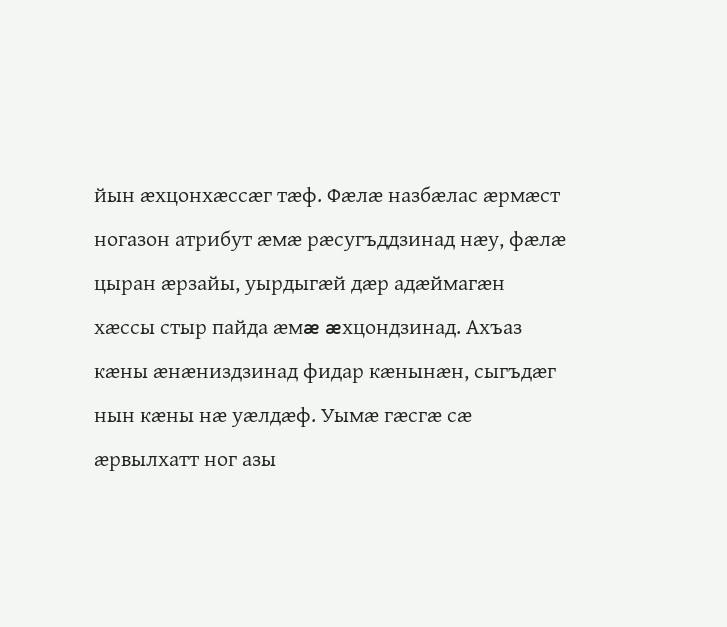йын æхцонхæссæг тæф. Фæлæ назбæлас æрмæст ногазон атрибут æмæ рæсугъддзинад нæу, фæлæ цыран æрзайы, уырдыгæй дæр адæймагæн хæссы стыр пайда æмæ æхцондзинад. Ахъаз кæны æнæниздзинад фидар кæнынæн, сыгъдæг нын кæны нæ уæлдæф. Уымæ гæсгæ сæ  æрвылхатт ног азы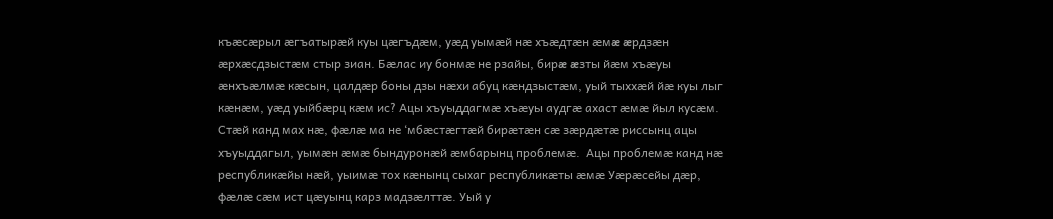къæсæрыл æгъатырæй куы цæгъдæм, уæд уымæй нæ хъæдтæн æмæ æрдзæн æрхæсдзыстæм стыр зиан. Бæлас иу бонмæ не рзайы, бирæ æзты йæм хъæуы æнхъæлмæ кæсын, цалдæр боны дзы нæхи абуц кæндзыстæм, уый тыххæй йæ куы лыг кæнæм, уæд уыйбæрц кæм ис? Ацы хъуыддагмæ хъæуы аудгæ ахаст æмæ йыл кусæм. Стæй канд мах нæ, фæлæ ма не ‘мбæстæгтæй бирæтæн сæ зæрдæтæ риссынц ацы хъуыддагыл, уымæн æмæ бындуронæй æмбарынц проблемæ.  Ацы проблемæ канд нæ республикæйы нæй, уыимæ тох кæнынц сыхаг республикæты æмæ Уæрæсейы дæр, фæлæ сæм ист цæуынц карз мадзæлттæ. Уый у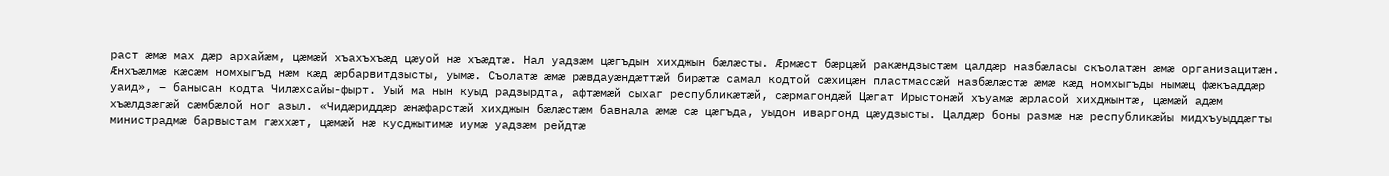раст æмæ мах дæр архайæм, цæмæй хъахъхъæд цæуой нæ хъæдтæ. Нал уадзæм цæгъдын хихджын бæлæсты. Æрмæст бæрцæй ракæндзыстæм цалдæр назбæласы скъолатæн æмæ организацитæн. Æнхъæлмæ кæсæм номхыгъд нæм кæд æрбарвитдзысты, уымæ. Съолатæ æмæ рæвдауæндæттæй бирæтæ самал кодтой сæхицæн пластмассæй назбæлæстæ æмæ кæд номхыгъды нымæц фæкъаддæр уаид», – банысан кодта Чилæхсайы-фырт. Уый ма нын куыд радзырдта, афтæмæй сыхаг республикæтæй, сæрмагондæй Цæгат Ирыстонæй хъуамæ æрласой хихджынтæ, цæмæй адæм хъæлдзæгæй сæмбæлой ног азыл. «Чидæриддæр æнæфарстæй хихджын бæлæстæм бавнала æмæ сæ цæгъда, уыдон иваргонд цæудзысты. Цалдæр боны размæ нæ республикæйы мидхъуыддæгты министрадмæ барвыстам гæххæт, цæмæй нæ кусджытимæ иумæ уадзæм рейдтæ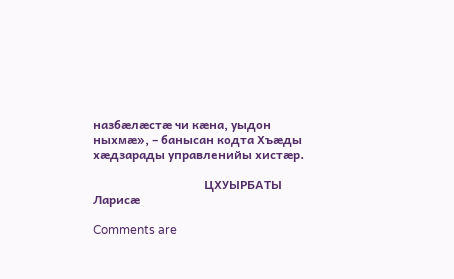назбæлæстæ чи кæна, уыдон ныхмæ», – банысан кодта Хъæды хæдзарады управленийы хистæр.

                                     ЦХУЫРБАТЫ Ларисæ

Comments are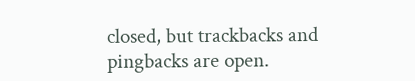closed, but trackbacks and pingbacks are open.